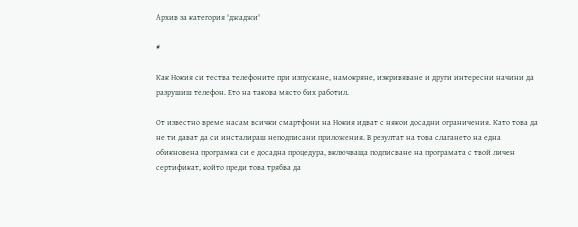Архив за категория 'джаджи'

#

Как Нокия си тества телефоните при изпускане, намокряне, изкривяване и други интересни начини да разрушиш телефон. Ето на такова място бих работил.

От известно време насам всички смартфони на Нокия идват с някои досадни ограничения. Като това да не ти дават да си инсталираш неподписани приложения. В резултат на това слагането на една обикновена програмка си е досадна процедура, включваща подписване на програмата с твой личен сертификат, който преди това трябва да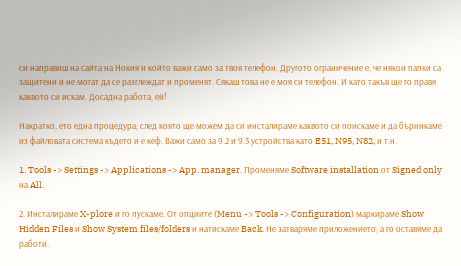си направиш на сайта на Нокия и който важи само за твоя телефон. Другото ограничение е, че някои папки са защитени и не могат да се разглеждат и променят. Сякаш това не е моя си телефон. И като такъв ще го правя каквото си искам. Досадна работа, ей!

Накратко, ето една процедура, след която ще можем да си инсталираме каквото си поискаме и да бърникаме из файловата система където и е кеф. Важи само за 9.2 и 9.3 устройства като E51, N95, N82, и т.н.

1. Tools -> Settings -> Applications -> App. manager. Променяме Software installation от Signed only на All.

2. Инсталираме X-plore и го пускаме. От опциите (Menu -> Tools -> Configuration) маркираме Show Hidden Files и Show System files/folders и натискаме Back. Не затваряме приложението, а го оставяме да работи.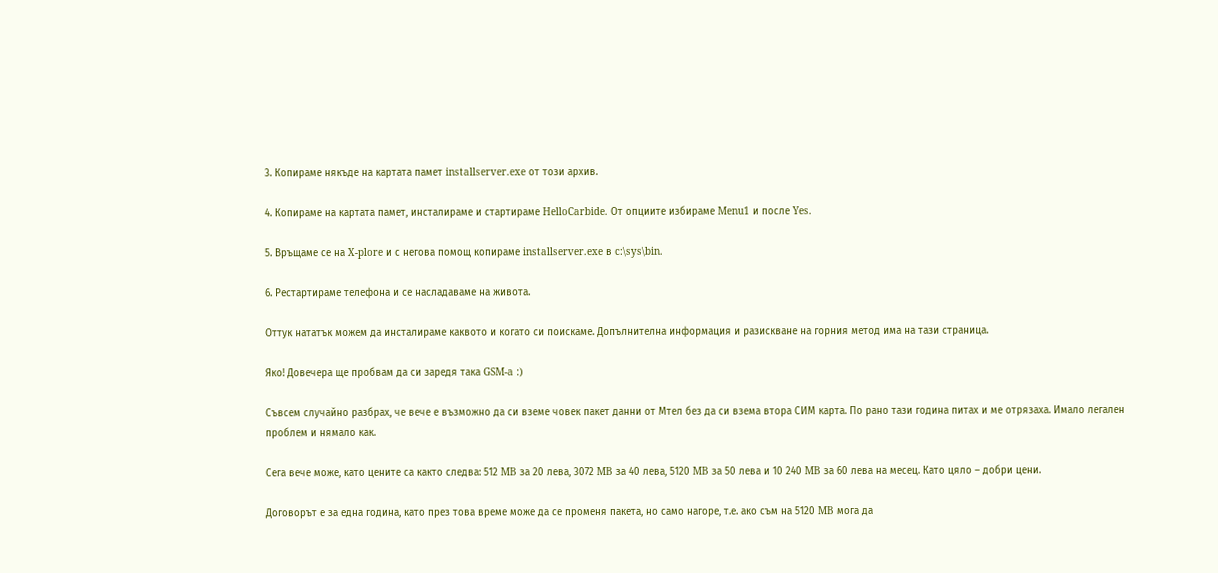3. Копираме някъде на картата памет installserver.exe от този архив.

4. Копираме на картата памет, инсталираме и стартираме HelloCarbide. От опциите избираме Menu1 и после Yes.

5. Връщаме се на X-plore и с негова помощ копираме installserver.exe в c:\sys\bin.

6. Рестартираме телефона и се насладаваме на живота.

Оттук нататък можем да инсталираме каквото и когато си поискаме. Допълнителна информация и разискване на горния метод има на тази страница.

Яко! Довечера ще пробвам да си заредя така GSM-a :)

Съвсем случайно разбрах, че вече е възможно да си вземе човек пакет данни от Мтел без да си взема втора СИМ карта. По рано тази година питах и ме отрязаха. Имало легален проблем и нямало как.

Сега вече може, като цените са както следва: 512 MB за 20 лева, 3072 MB за 40 лева, 5120 MB за 50 лева и 10 240 MB за 60 лева на месец. Като цяло – добри цени.

Договорът е за една година, като през това време може да се променя пакета, но само нагоре, т.е. ако съм на 5120 MB мога да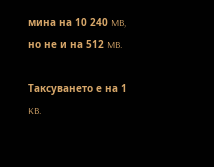мина на 10 240 MB, но не и на 512 MB.

Таксуването е на 1 KB.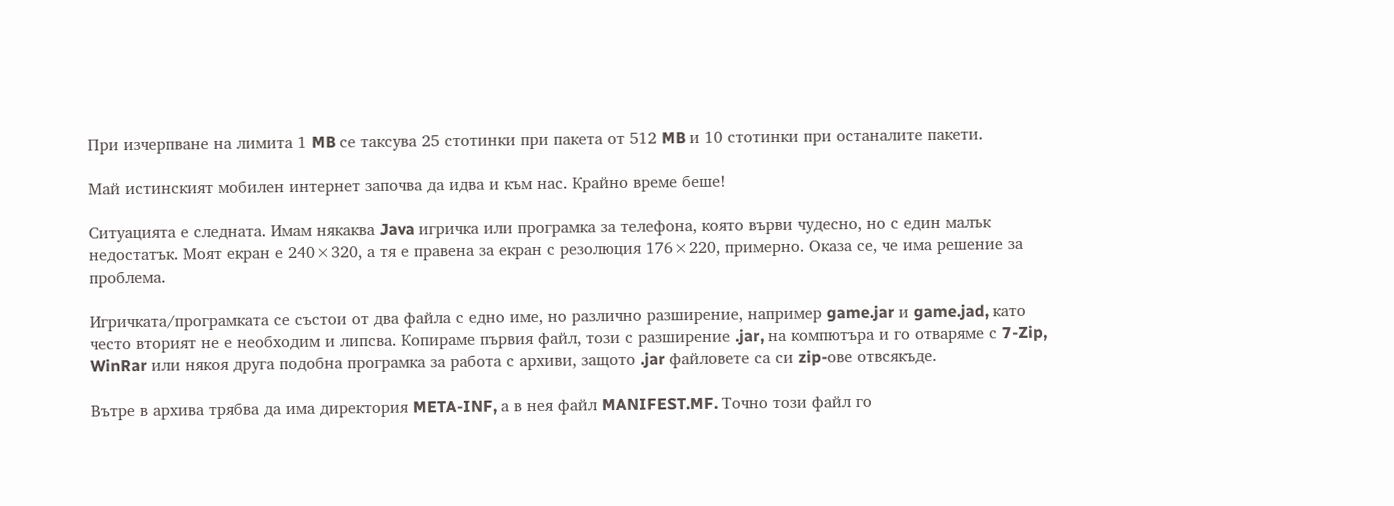При изчерпване на лимита 1 MB се таксува 25 стотинки при пакета от 512 MB и 10 стотинки при останалите пакети.

Май истинският мобилен интернет започва да идва и към нас. Крайно време беше!

Ситуацията е следната. Имам някаква Java игричка или програмка за телефона, която върви чудесно, но с един малък недостатък. Моят екран е 240×320, а тя е правена за екран с резолюция 176×220, примерно. Оказа се, че има решение за проблема.

Игричката/програмката се състои от два файла с едно име, но различно разширение, например game.jar и game.jad, като често вторият не е необходим и липсва. Копираме първия файл, този с разширение .jar, на компютъра и го отваряме с 7-Zip, WinRar или някоя друга подобна програмка за работа с архиви, защото .jar файловете са си zip-ове отвсякъде.

Вътре в архива трябва да има директория META-INF, а в нея файл MANIFEST.MF. Точно този файл го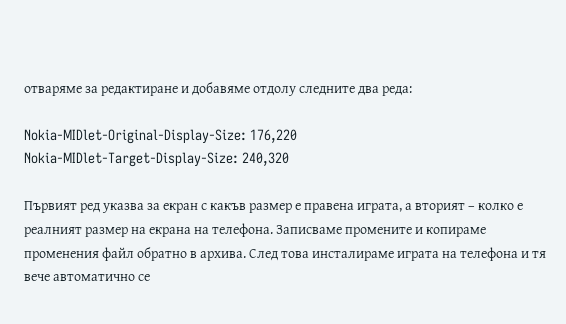отваряме за редактиране и добавяме отдолу следните два реда:

Nokia-MIDlet-Original-Display-Size: 176,220
Nokia-MIDlet-Target-Display-Size: 240,320

Първият ред указва за екран с какъв размер е правена играта, а вторият – колко е реалният размер на екрана на телефона. Записваме промените и копираме променения файл обратно в архива. След това инсталираме играта на телефона и тя вече автоматично се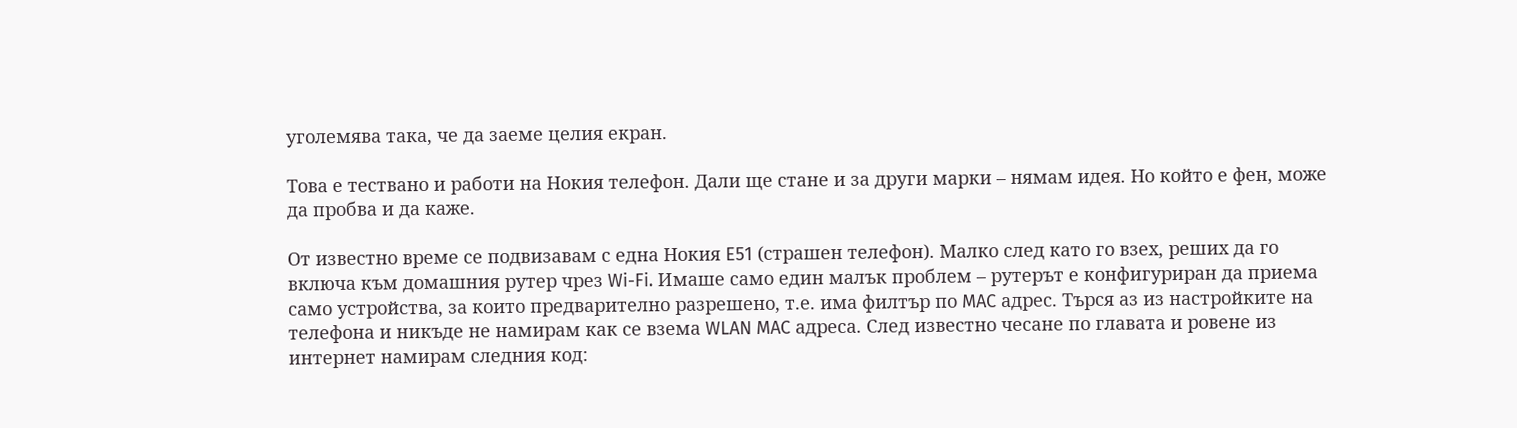уголемява така, че да заеме целия екран.

Това е тествано и работи на Нокия телефон. Дали ще стане и за други марки – нямам идея. Но който е фен, може да пробва и да каже.

От известно време се подвизавам с една Нокия E51 (страшен телефон). Малко след като го взех, реших да го включа към домашния рутер чрез Wi-Fi. Имаше само един малък проблем – рутерът е конфигуриран да приема само устройства, за които предварително разрешено, т.е. има филтър по MAC адрес. Търся аз из настройките на телефона и никъде не намирам как се взема WLAN MAC адреса. След известно чесане по главата и ровене из интернет намирам следния код: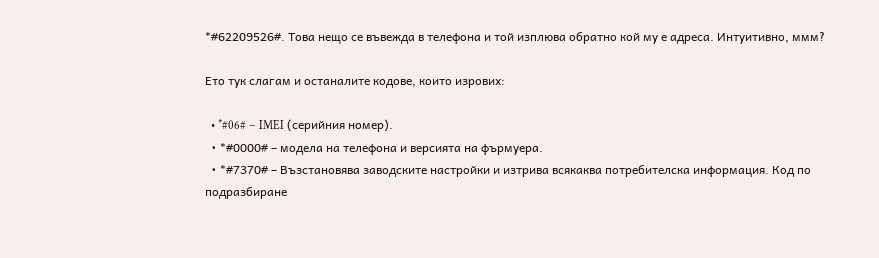*#62209526#. Това нещо се въвежда в телефона и той изплюва обратно кой му е адреса. Интуитивно, ммм?

Ето тук слагам и останалите кодове, които изрових:

  • *#06# – IMEI (серийния номер).
  • *#0000# – модела на телефона и версията на фърмуера.
  • *#7370# – Възстановява заводските настройки и изтрива всякаква потребителска информация. Код по подразбиране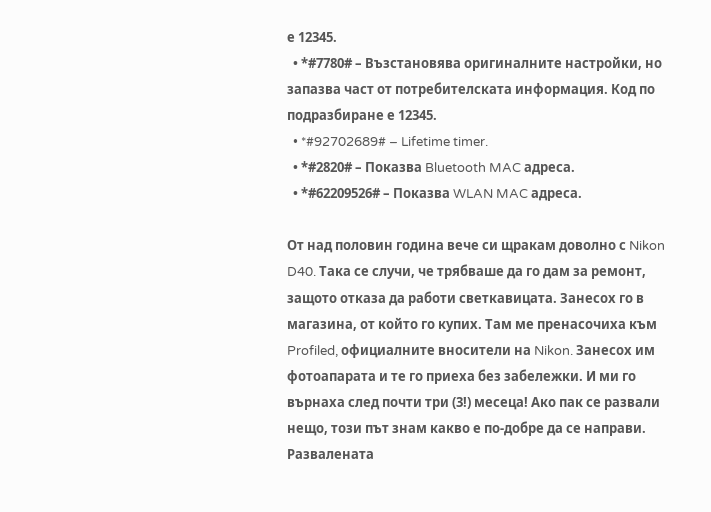е 12345.
  • *#7780# – Възстановява оригиналните настройки, но запазва част от потребителската информация. Код по подразбиране е 12345.
  • *#92702689# – Lifetime timer.
  • *#2820# – Показва Bluetooth MAC адреса.
  • *#62209526# – Показва WLAN MAC адреса.

От над половин година вече си щракам доволно с Nikon D40. Така се случи, че трябваше да го дам за ремонт, защото отказа да работи светкавицата. Занесох го в магазина, от който го купих. Там ме пренасочиха към Profiled, официалните вносители на Nikon. Занесох им фотоапарата и те го приеха без забележки. И ми го върнаха след почти три (3!) месеца! Ако пак се развали нещо, този път знам какво е по-добре да се направи. Развалената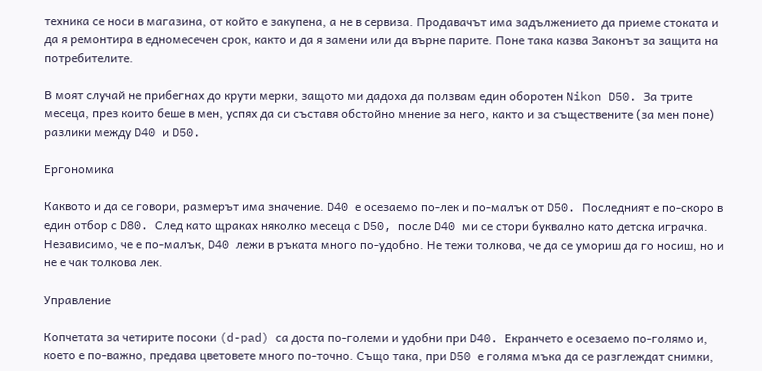техника се носи в магазина, от който е закупена, а не в сервиза. Продавачът има задължението да приеме стоката и да я ремонтира в едномесечен срок, както и да я замени или да върне парите. Поне така казва Законът за защита на потребителите.

В моят случай не прибегнах до крути мерки, защото ми дадоха да ползвам един оборотен Nikon D50. За трите месеца, през които беше в мен, успях да си съставя обстойно мнение за него, както и за съществените (за мен поне) разлики между D40 и D50.

Ергономика

Каквото и да се говори, размерът има значение. D40 е осезаемо по-лек и по-малък от D50. Последният е по-скоро в един отбор с D80. След като щраках няколко месеца с D50, после D40 ми се стори буквално като детска играчка. Независимо, че е по-малък, D40 лежи в ръката много по-удобно. Не тежи толкова, че да се умориш да го носиш, но и не е чак толкова лек.

Управление

Копчетата за четирите посоки (d-pad) са доста по-големи и удобни при D40. Екранчето е осезаемо по-голямо и, което е по-важно, предава цветовете много по-точно. Също така, при D50 е голяма мъка да се разглеждат снимки,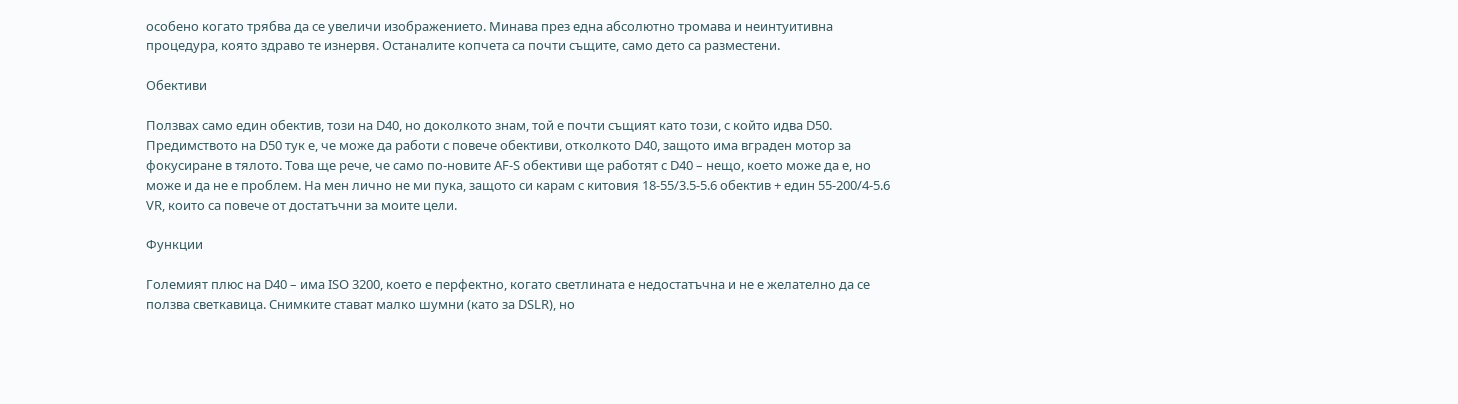особено когато трябва да се увеличи изображението. Минава през една абсолютно тромава и неинтуитивна процедура, която здраво те изнервя. Останалите копчета са почти същите, само дето са разместени.

Обективи

Ползвах само един обектив, този на D40, но доколкото знам, той е почти същият като този, с който идва D50. Предимството на D50 тук е, че може да работи с повече обективи, отколкото D40, защото има вграден мотор за фокусиране в тялото. Това ще рече, че само по-новите AF-S обективи ще работят с D40 – нещо, което може да е, но може и да не е проблем. На мен лично не ми пука, защото си карам с китовия 18-55/3.5-5.6 обектив + един 55-200/4-5.6 VR, които са повече от достатъчни за моите цели.

Функции

Големият плюс на D40 – има ISO 3200, което е перфектно, когато светлината е недостатъчна и не е желателно да се ползва светкавица. Снимките стават малко шумни (като за DSLR), но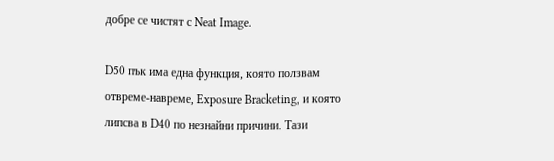добре се чистят с Neat Image.

D50 пък има една функция, която ползвам отвреме-навреме, Exposure Bracketing, и която липсва в D40 по незнайни причини. Тази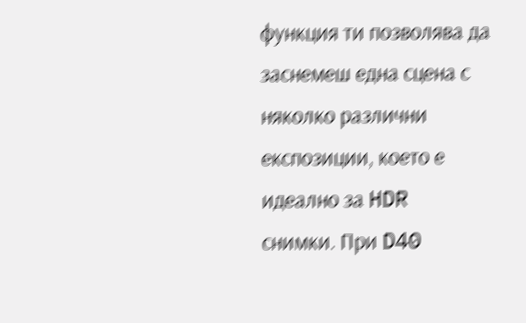функция ти позволява да заснемеш една сцена с няколко различни експозиции, което е идеално за HDR снимки. При D40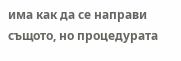има как да се направи същото, но процедурата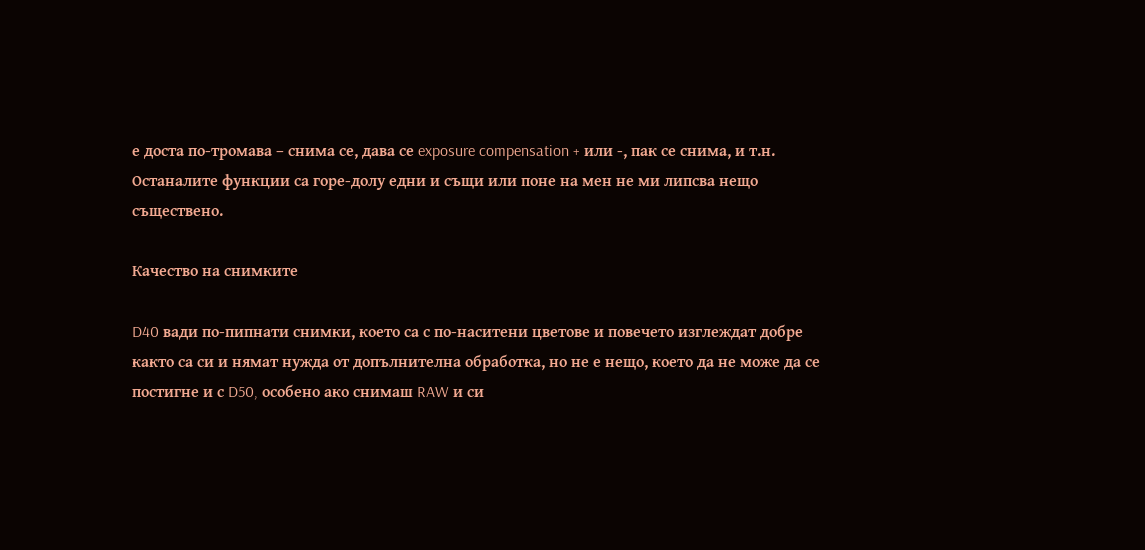е доста по-тромава – снима се, дава се exposure compensation + или -, пак се снима, и т.н. Останалите функции са горе-долу едни и същи или поне на мен не ми липсва нещо съществено.

Качество на снимките

D40 вади по-пипнати снимки, което са с по-наситени цветове и повечето изглеждат добре както са си и нямат нужда от допълнителна обработка, но не е нещо, което да не може да се постигне и с D50, особено ако снимаш RAW и си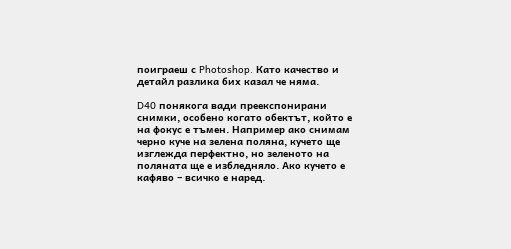поиграеш с Photoshop. Като качество и детайл разлика бих казал че няма.

D40 понякога вади преекспонирани снимки, особено когато обектът, който е на фокус е тъмен. Например ако снимам черно куче на зелена поляна, кучето ще изглежда перфектно, но зеленото на поляната ще е избледняло. Ако кучето е кафяво – всичко е наред.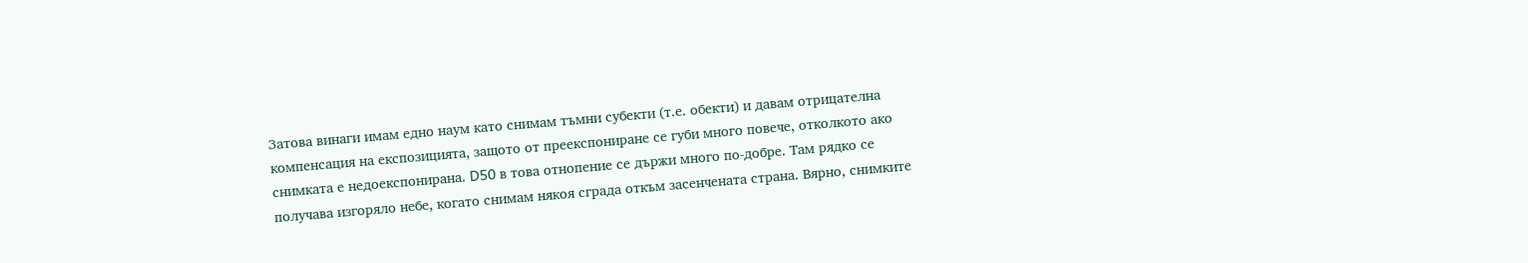Затова винаги имам едно наум като снимам тъмни субекти (т.е. обекти) и давам отрицателна компенсация на експозицията, защото от преекспониране се губи много повече, отколкото ако снимката е недоекспонирана. D50 в това отнопение се държи много по-добре. Там рядко се получава изгоряло небе, когато снимам някоя сграда откъм засенчената страна. Вярно, снимките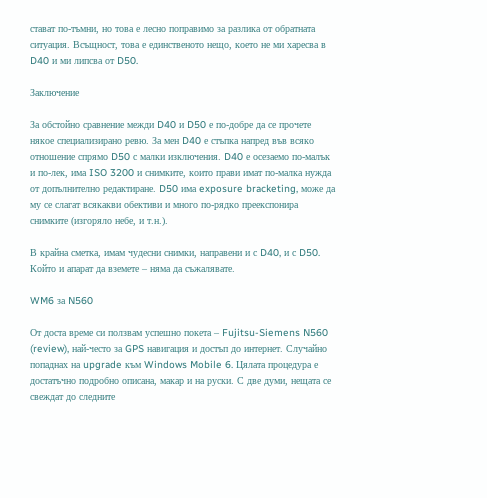стават по-тъмни, но това е лесно поправимо за разлика от обратната ситуация. Всъщност, това е единственото нещо, което не ми харесва в D40 и ми липсва от D50.

Заключение

За обстойно сравнение межди D40 и D50 е по-добре да се прочете някое специализирано ревю. За мен D40 е стъпка напред във всяко отношение спрямо D50 с малки изключения. D40 е осезаемо по-малък и по-лек, има ISO 3200 и снимките, които прави имат по-малка нужда от допълнително редактиране. D50 има exposure bracketing, може да му се слагат всякакви обективи и много по-рядко преекспонира снимките (изгоряло небе, и т.н.).

В крайна сметка, имам чудесни снимки, направени и с D40, и с D50. Който и апарат да вземете – няма да съжалявате.

WM6 за N560

От доста време си ползвам успешно покета – Fujitsu-Siemens N560 (review), най-често за GPS навигация и достъп до интернет. Случайно попаднах на upgrade към Windows Mobile 6. Цялата процедура е достатъчно подробно описана, макар и на руски. С две думи, нещата се свеждат до следните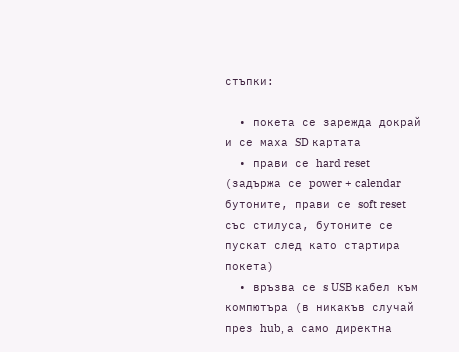стъпки:

  • покета се зарежда докрай и се маха SD картата
  • прави се hard reset (задържа се power + calendar бутоните, прави се soft reset със стилуса, бутоните се пускат след като стартира покета)
  • връзва се s USB кабел към компютъра (в никакъв случай през hub, а само директна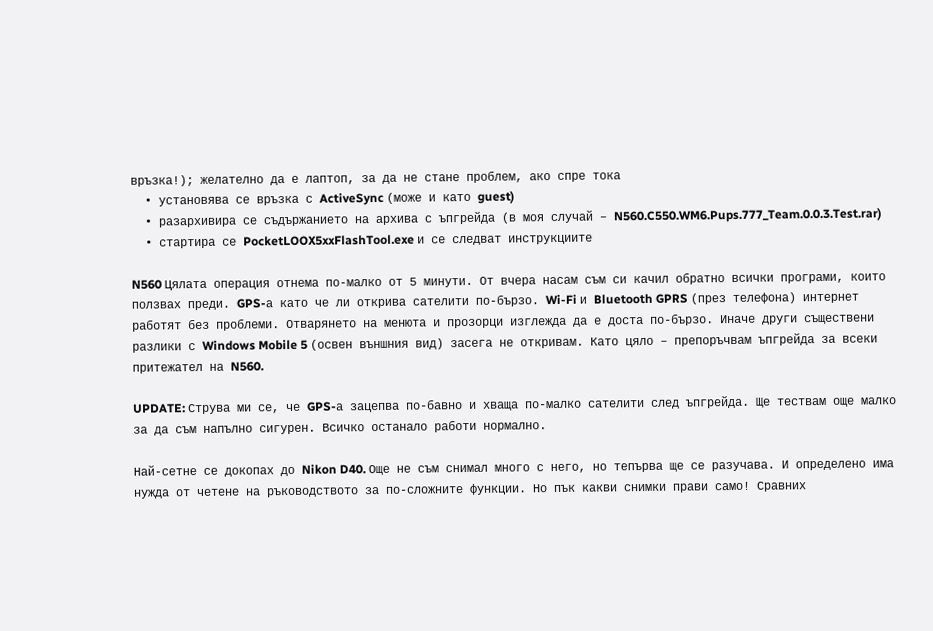връзка!); желателно да е лаптоп, за да не стане проблем, ако спре тока
  • установява се връзка с ActiveSync (може и като guest)
  • разархивира се съдържанието на архива с ъпгрейда (в моя случай – N560.C550.WM6.Pups.777_Team.0.0.3.Test.rar)
  • стартира се PocketLOOX5xxFlashTool.exe и се следват инструкциите

N560 Цялата операция отнема по-малко от 5 минути. От вчера насам съм си качил обратно всички програми, които ползвах преди. GPS-а като че ли открива сателити по-бързо. Wi-Fi и Bluetooth GPRS (през телефона) интернет работят без проблеми. Отварянето на менюта и прозорци изглежда да е доста по-бързо. Иначе други съществени разлики с Windows Mobile 5 (освен външния вид) засега не откривам. Като цяло – препоръчвам ъпгрейда за всеки притежател на N560.

UPDATE: Струва ми се, че GPS-а зацепва по-бавно и хваща по-малко сателити след ъпгрейда. Ще тествам още малко за да съм напълно сигурен. Всичко останало работи нормално.

Най-сетне се докопах до Nikon D40. Още не съм снимал много с него, но тепърва ще се разучава. И определено има нужда от четене на ръководството за по-сложните функции. Но пък какви снимки прави само! Сравних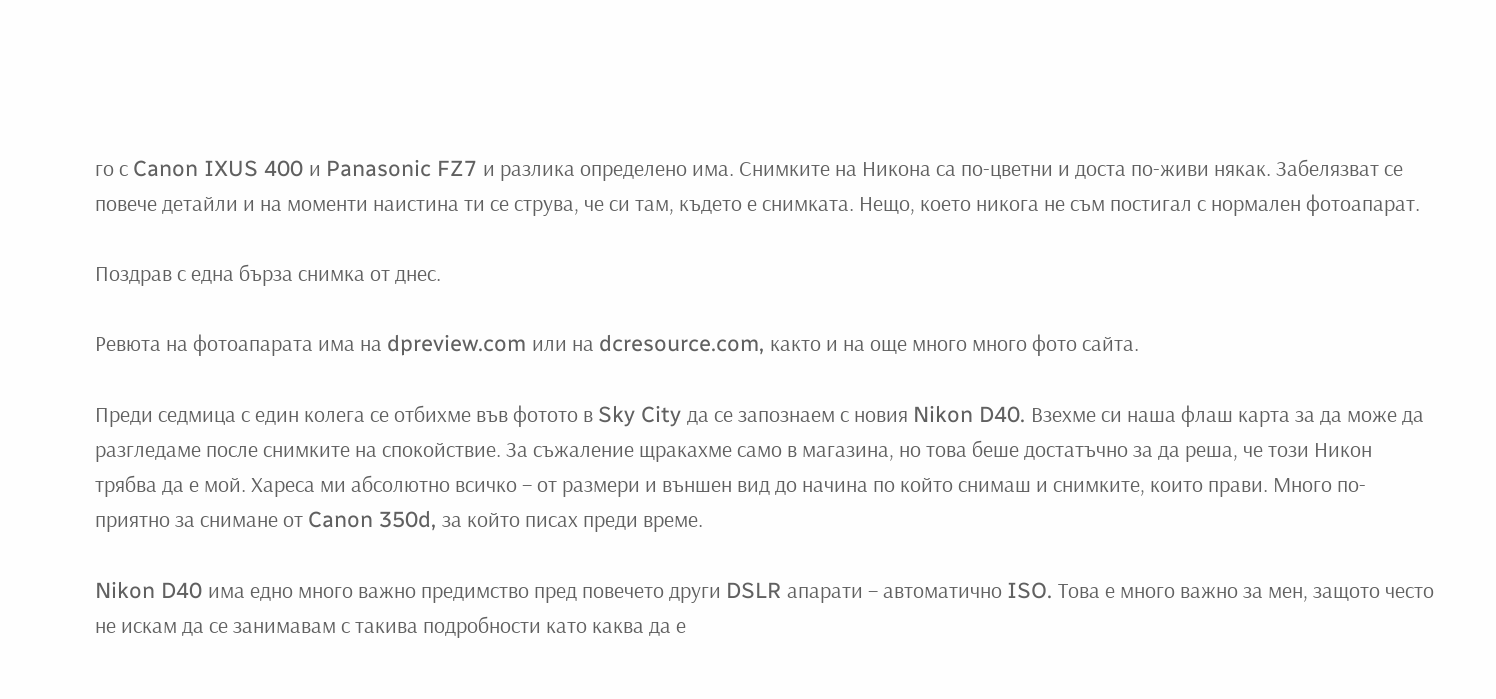го с Canon IXUS 400 и Panasonic FZ7 и разлика определено има. Снимките на Никона са по-цветни и доста по-живи някак. Забелязват се повече детайли и на моменти наистина ти се струва, че си там, където е снимката. Нещо, което никога не съм постигал с нормален фотоапарат.

Поздрав с една бърза снимка от днес.

Ревюта на фотоапарата има на dpreview.com или на dcresource.com, както и на още много много фото сайта.

Преди седмица с един колега се отбихме във фотото в Sky City да се запознаем с новия Nikon D40. Взехме си наша флаш карта за да може да разгледаме после снимките на спокойствие. За съжаление щракахме само в магазина, но това беше достатъчно за да реша, че този Никон трябва да е мой. Хареса ми абсолютно всичко – от размери и външен вид до начина по който снимаш и снимките, които прави. Много по-приятно за снимане от Canon 350d, за който писах преди време.

Nikon D40 има едно много важно предимство пред повечето други DSLR апарати – автоматично ISO. Това е много важно за мен, защото често не искам да се занимавам с такива подробности като каква да е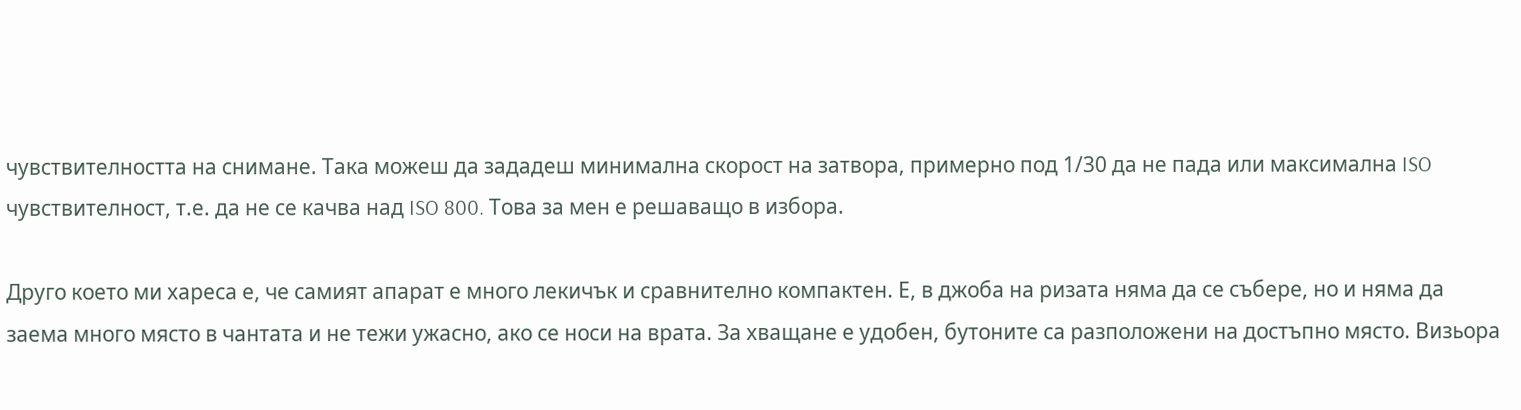чувствителността на снимане. Така можеш да зададеш минимална скорост на затвора, примерно под 1/30 да не пада или максимална ISO чувствителност, т.е. да не се качва над ISO 800. Това за мен е решаващо в избора.

Друго което ми хареса е, че самият апарат е много лекичък и сравнително компактен. Е, в джоба на ризата няма да се събере, но и няма да заема много място в чантата и не тежи ужасно, ако се носи на врата. За хващане е удобен, бутоните са разположени на достъпно място. Визьора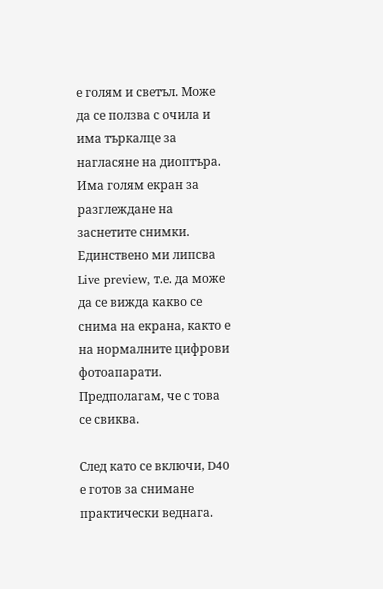е голям и светъл. Може да се ползва с очила и има търкалце за нагласяне на диоптъра. Има голям екран за разглеждане на заснетите снимки. Единствено ми липсва Live preview, т.е. да може да се вижда какво се снима на екрана, както е на нормалните цифрови фотоапарати. Предполагам, че с това се свиква.

След като се включи, D40 е готов за снимане практически веднага.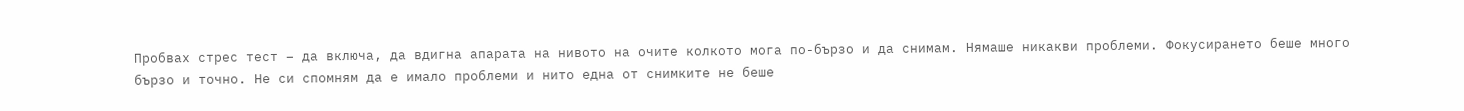Пробвах стрес тест – да включа, да вдигна апарата на нивото на очите колкото мога по-бързо и да снимам. Нямаше никакви проблеми. Фокусирането беше много бързо и точно. Не си спомням да е имало проблеми и нито една от снимките не беше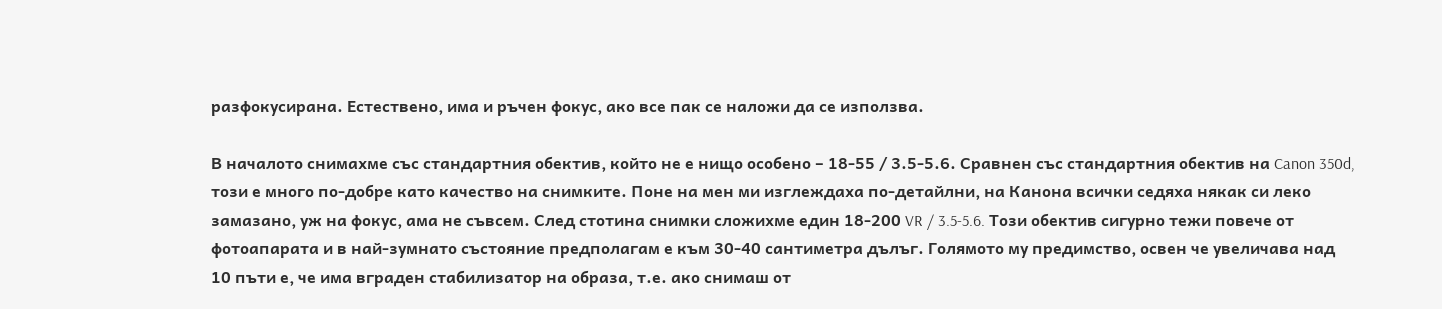разфокусирана. Естествено, има и ръчен фокус, ако все пак се наложи да се използва.

В началото снимахме със стандартния обектив, който не е нищо особено – 18-55 / 3.5-5.6. Сравнен със стандартния обектив на Canon 350d, този е много по-добре като качество на снимките. Поне на мен ми изглеждаха по-детайлни, на Канона всички седяха някак си леко замазано, уж на фокус, ама не съвсем. След стотина снимки сложихме един 18-200 VR / 3.5-5.6. Този обектив сигурно тежи повече от фотоапарата и в най-зумнато състояние предполагам е към 30-40 сантиметра дълъг. Голямото му предимство, освен че увеличава над 10 пъти е, че има вграден стабилизатор на образа, т.е. ако снимаш от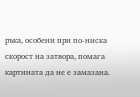ръка, особени при по-ниска скорост на затвора, помага картината да не е замазана.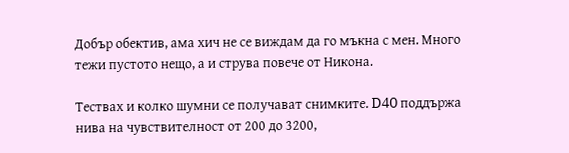Добър обектив, ама хич не се виждам да го мъкна с мен. Много тежи пустото нещо, а и струва повече от Никона.

Тествах и колко шумни се получават снимките. D40 поддържа нива на чувствителност от 200 до 3200,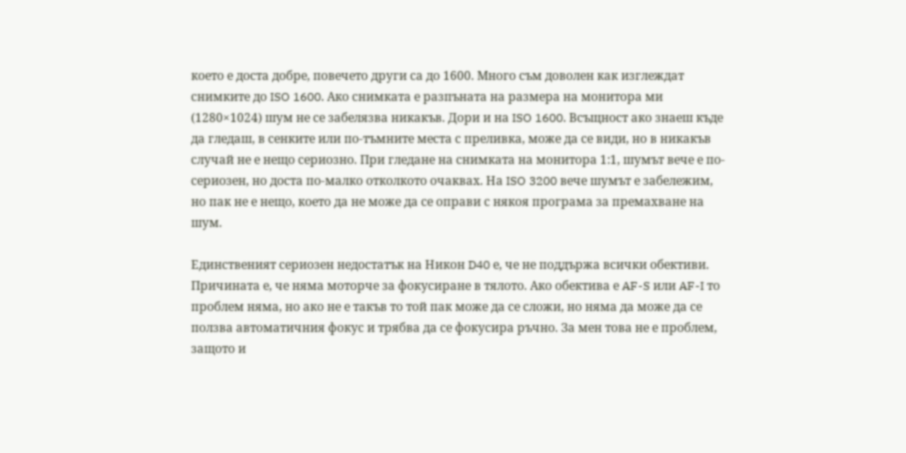което е доста добре, повечето други са до 1600. Много съм доволен как изглеждат снимките до ISO 1600. Ако снимката е разпъната на размера на монитора ми (1280×1024) шум не се забелязва никакъв. Дори и на ISO 1600. Всъщност ако знаеш къде да гледаш, в сенките или по-тъмните места с преливка, може да се види, но в никакъв случай не е нещо сериозно. При гледане на снимката на монитора 1:1, шумът вече е по-сериозен, но доста по-малко отколкото очаквах. На ISO 3200 вече шумът е забележим, но пак не е нещо, което да не може да се оправи с някоя програма за премахване на шум.

Единственият сериозен недостатък на Никон D40 е, че не поддържа всички обективи. Причината е, че няма моторче за фокусиране в тялото. Ако обектива е AF-S или AF-I то проблем няма, но ако не е такъв то той пак може да се сложи, но няма да може да се ползва автоматичния фокус и трябва да се фокусира ръчно. За мен това не е проблем, защото и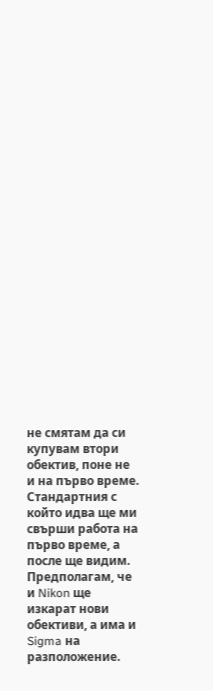не смятам да си купувам втори обектив, поне не и на първо време. Стандартния с който идва ще ми свърши работа на първо време, а после ще видим. Предполагам, че и Nikon ще изкарат нови обективи, а има и Sigma на разположение.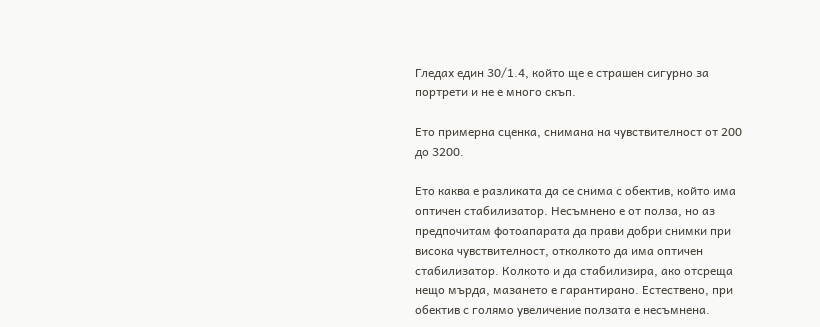Гледах един 30/1.4, който ще е страшен сигурно за портрети и не е много скъп.

Ето примерна сценка, снимана на чувствителност от 200 до 3200.

Ето каква е разликата да се снима с обектив, който има оптичен стабилизатор. Несъмнено е от полза, но аз предпочитам фотоапарата да прави добри снимки при висока чувствителност, отколкото да има оптичен стабилизатор. Колкото и да стабилизира, ако отсреща нещо мърда, мазането е гарантирано. Естествено, при обектив с голямо увеличение ползата е несъмнена.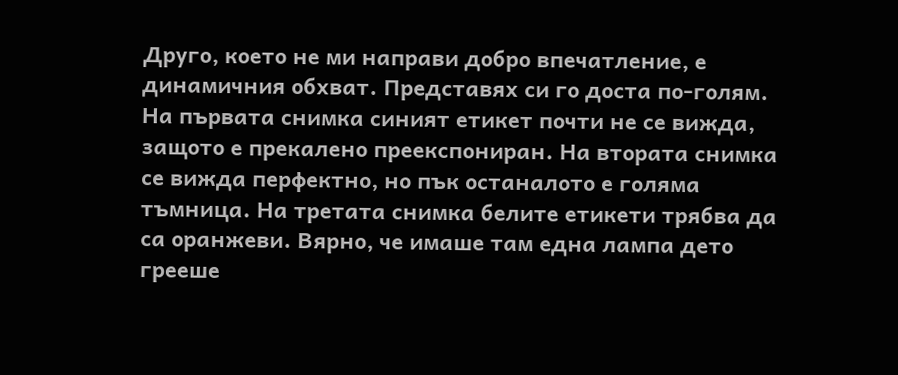Друго, което не ми направи добро впечатление, е динамичния обхват. Представях си го доста по-голям. На първата снимка синият етикет почти не се вижда, защото е прекалено преекспониран. На втората снимка се вижда перфектно, но пък останалото е голяма тъмница. На третата снимка белите етикети трябва да са оранжеви. Вярно, че имаше там една лампа дето грееше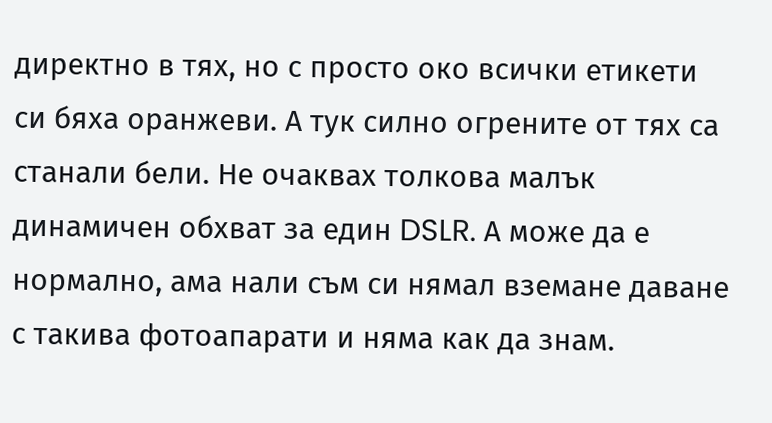директно в тях, но с просто око всички етикети си бяха оранжеви. А тук силно огрените от тях са станали бели. Не очаквах толкова малък динамичен обхват за един DSLR. А може да е нормално, ама нали съм си нямал вземане даване с такива фотоапарати и няма как да знам.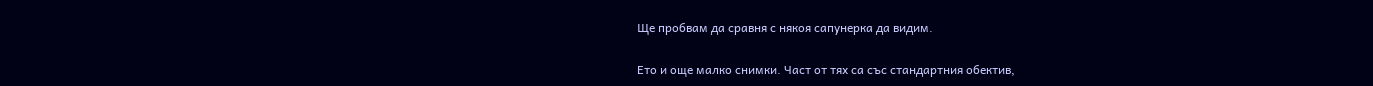Ще пробвам да сравня с някоя сапунерка да видим.

Ето и още малко снимки. Част от тях са със стандартния обектив,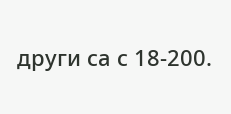други са с 18-200.